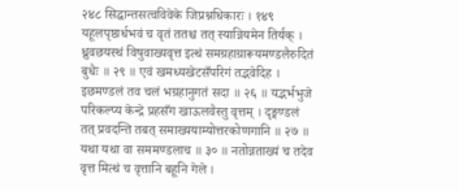२४८ सिद्धान्तसत्वविवेके जिप्रश्नधिकारः । १४९ यहूलपृष्ठार्धभवं च वृतं ततश्च तत् स्यान्नियमेन तिर्यक् । ध्रुवछयस्थं विषुवाख्यवृत्त इत्थं समग्रहाग्रारूयमण्डलैरुदितं बुधैः ॥ २९ ॥ एवं खमध्यखेटसँपरिगं तद्भवेदिह । इछमण्डलं तव चलं भग्रहानुगतं सदा ॥ २६ ॥ यद्भर्भभुजे परिकल्प्य केन्द्रे प्रहसँग खाऊलवैस्तु वृत्तम् । दृङ्मण्डलं तत् प्रवदन्ति तबत् समाख्ययाम्योत्तरकोणगानि ॥ २७ ॥ यथा यथा वा सममण्डलाच ॥ ३० ॥ नतोन्नताख्यं च तदेव वृत्त मित्थं च वृत्तानि बहूनि गेले ।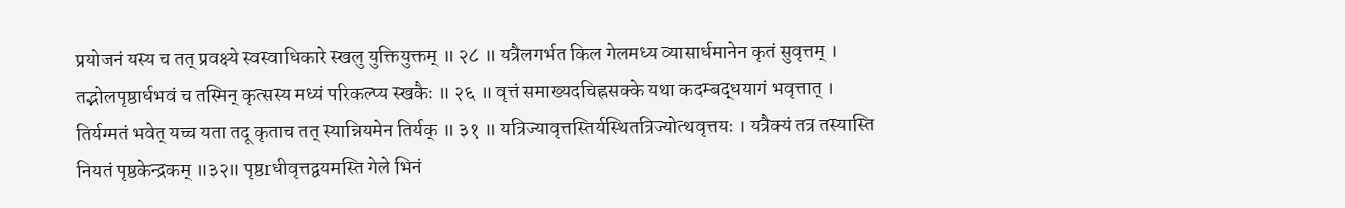प्रयोजनं यस्य च तत् प्रवक्ष्ये स्वस्वाधिकारे स्खलु युक्तियुक्तम् ॥ २८ ॥ यत्रैलगर्भत किल गेलमध्य व्यासार्धमानेन कृतं सुवृत्तम् । तद्भोलपृष्ठार्धभवं च तस्मिन् कृत्सस्य मध्यं परिकल्प्य स्खकैः ॥ २६ ॥ वृत्तं समाख्यदचिह्नसक्के यथा कदम्बद्धयागं भवृत्तात् । तिर्यग्मतं भवेत् यच्च यता तदू कृताच तत् स्यान्नियमेन तिर्यक् ॥ ३१ ॥ यत्रिज्यावृत्तस्तिर्यस्थितत्रिज्योत्थवृत्तयः । यत्रैक्यं तत्र तस्यास्ति नियतं पृष्ठकेन्द्रकम् ॥३२॥ पृष्ठrधीवृत्तद्वयमस्ति गेले भिनं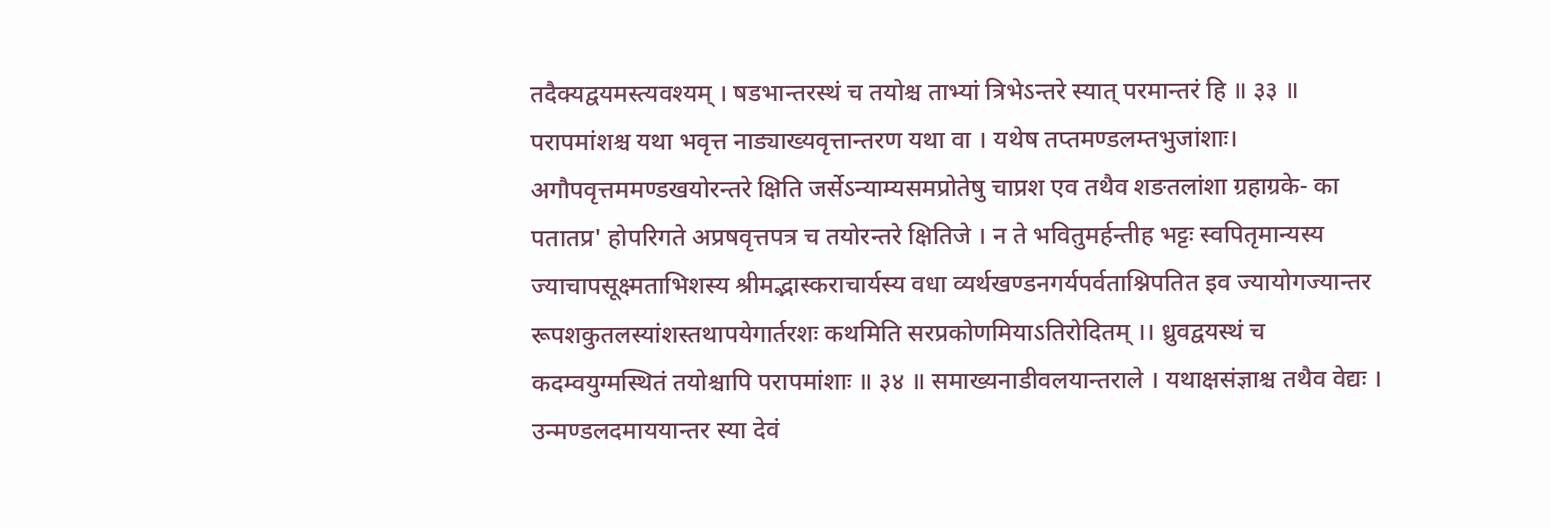तदैक्यद्वयमस्त्यवश्यम् । षडभान्तरस्थं च तयोश्च ताभ्यां त्रिभेऽन्तरे स्यात् परमान्तरं हि ॥ ३३ ॥ परापमांशश्च यथा भवृत्त नाड्याख्यवृत्तान्तरण यथा वा । यथेष तप्तमण्डलम्तभुजांशाः। अगौपवृत्तममण्डखयोरन्तरे क्षिति जर्सेऽन्याम्यसमप्रोतेषु चाप्रश एव तथैव शङतलांशा ग्रहाग्रके- का पतातप्र' होपरिगते अप्रषवृत्तपत्र च तयोरन्तरे क्षितिजे । न ते भवितुमर्हन्तीह भट्टः स्वपितृमान्यस्य ज्याचापसूक्ष्मताभिशस्य श्रीमद्भास्कराचार्यस्य वधा व्यर्थखण्डनगर्यपर्वताश्निपतित इव ज्यायोगज्यान्तर रूपशकुतलस्यांशस्तथापयेगार्तरशः कथमिति सरप्रकोणमियाऽतिरोदितम् ।। ध्रुवद्वयस्थं च कदम्वयुग्मस्थितं तयोश्चापि परापमांशाः ॥ ३४ ॥ समाख्यनाडीवलयान्तराले । यथाक्षसंज्ञाश्च तथैव वेद्यः । उन्मण्डलदमाययान्तर स्या देवं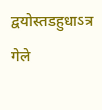द्वयोस्तडहुधाऽत्र गेले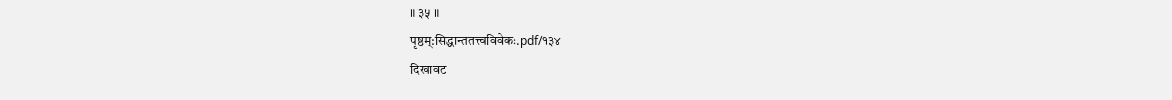॥ ३५ ॥
पृष्ठम्:सिद्धान्ततत्त्वविवेकः.pdf/१३४
दिखावट